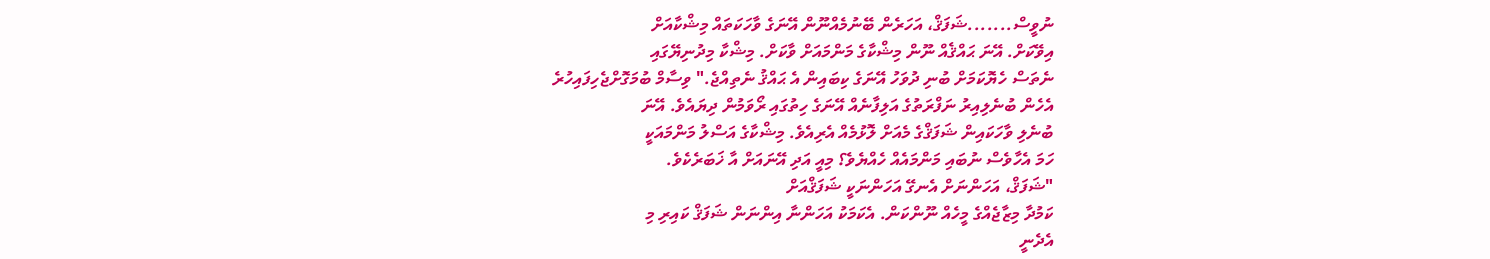ނުވީސް.......ޝަފަޤް، އަހަރެން ބޭނުމެއްނޫން އޭނަގެ ވާހަކަތައް މިޝްކާއަށް
އިވޭކަށް. އޭނަ ޙައްޤެއް ނޫން މިޝްކާގެ މަންމައަށް ވާކަށް. މިޝްކާ މިދުނިޔޭގައި
ނެތަސް ހެޔޮކަމަށް ބުނި ދުވަހު އޭނަގެ ކިބައިން އެ ޙައްޤު ނެތިއްޖެ." ވިސާމް ބުމަގޮށްޖެހިފައިހުރެ
އެހެން ބުނެލިއިރު ނަފްރަތުގެ އަލިފާނެއް އޭނަގެ ހިތުގައި ރޯވަމުން ދިޔައެވެ. އޭނަ
ބުނެލި ވާހަކައިން ޝަފަޤްގެ މެއަށް ލޮޅުމެއް އެރިއެވެ. މިޝްކާގެ އަސްލު މަންމައަކީ
ހަމަ އެހާވެސް ނުބައި މަންމައެއް ހެއްޔެވެ؟ މިއީ އަދި އޭނައަށް އާ ޚަބަރެކެވެ.
"ޝަފަޤް، އަހަންނަށް އެނގޭ އަހަންނަކީ ޝަފަޤްއަށް
ކަމުދާ މިޒާޖެއްގެ މީހެއް ނޫންކަން. އެކަމަކު އަހަންނާ އިންނަން ޝަފަޤް ކައިރި މި
އެދެނީ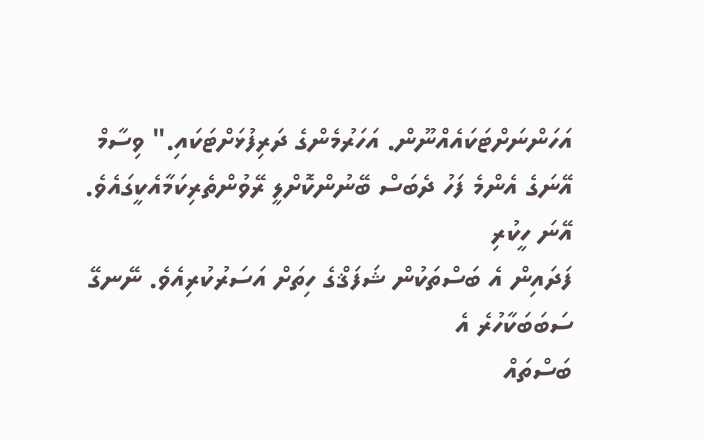އަހަންނަށްޓަކައެއްނޫން. އަހަރުމެންގެ ދަރިފުޅަށްޓަކައި." ވިސާމް
އޭނަގެ އެންމެ ފަހު ދެބަސް ބޭނުންކޮށްލީ ރޭވުންތެރިކަމާއެކީގައެވެ. އޭނަ ހީކުރި
ފަދައިން އެ ބަސްތަކުން ޝަފަޤްގެ ހިތަށް އަސަރުކުރިއެވެ. ނޭނގޭ ސަބަބަކާހުރެ އެ
ބަސްތައް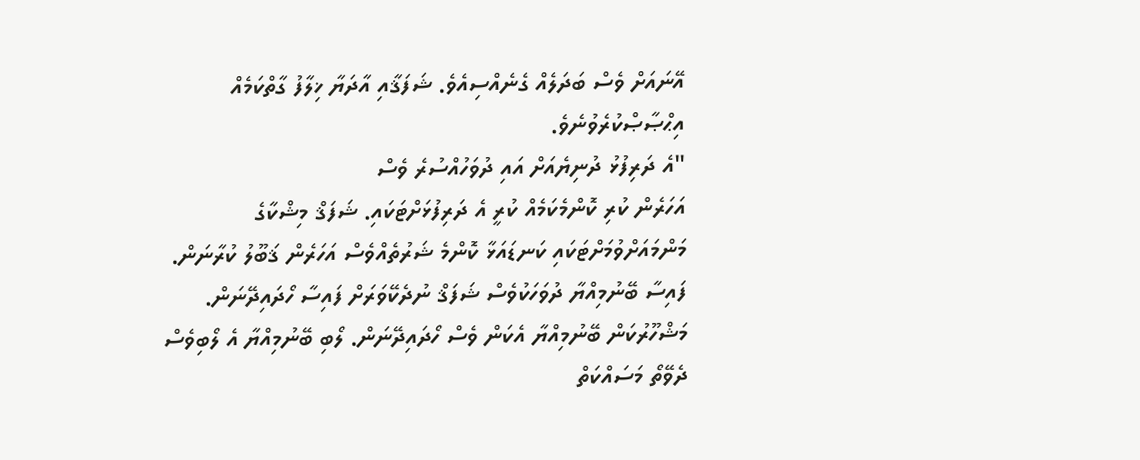އޭނައަށް ވެސް ބަދަލެއް ގެނެއްސިއެވެ. ޝަފަޤާއި އާދަޔާ ޚިލާފު ގާތްކަމެއް
އިޙްޞާޞްކުރެވުނެވެ.
"އެ ދަރިފުޅު ދުނިޔެއަށް އައި ދުވަހުއްސުރެ ވެސް
އަހަރެން ކުރި ކޮންމެކަމެއް ކުރީ އެ ދަރިފުޅަށްޓަކައި. ޝަފަޤް މިޝްކާގެ
މަންމައަށްވުމަށްޓަކައި ކަނޑައަޅާ ކޮންމެ ޝަރުތެއްވެސް އަހަރެން ޤަބޫލު ކުރާނަން.
ފައިސާ ބޭނުމިއްޔާ ދުވަހަކުވެސް ޝަފަޤް ނުދެކޭވަރަށް ފައިސާ ހޯދައިދޭނަން.
މަޝްހޫރުކަން ބޭނުމިއްޔާ އެކަން ވެސް ހޯދައިދޭނަން. ލޯބި ބޭނުމިއްޔާ އެ ލޯބިވެސް
ދެވޭތޯ މަސައްކަތް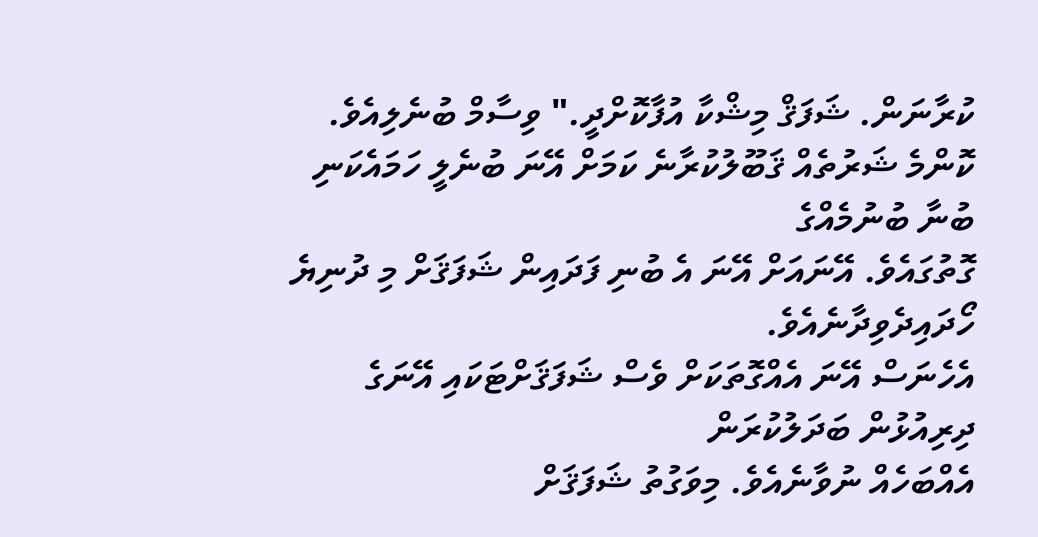ކުރާނަން. ޝަފަޤް މިޝްކާ އުފާކޮށްދީ." ވިސާމް ބުނެލިއެވެ.
ކޮންމެ ޝަރުތެއް ޤަބޫލުކުރާނެ ކަމަށް އޭނަ ބުނެލީ ހަމައެކަނި ބުނާ ބުނުމެއްގެ
ގޮތުގައެވެ. އޭނައަށް އޭނަ އެ ބުނި ފަދައިން ޝަފަޤަށް މި ދުނިޔެ ހޯދައިދެވިދާނެއެވެ.
އެހެނަސް އޭނަ އެއްގޮތަކަށް ވެސް ޝަފަޤަށްޓަކައި އޭނަގެ ދިރިއުޅުން ބަދަލުކުރަން
އެއްބަހެއް ނުވާނެއެވެ. މިވަގުތު ޝަފަޤަށް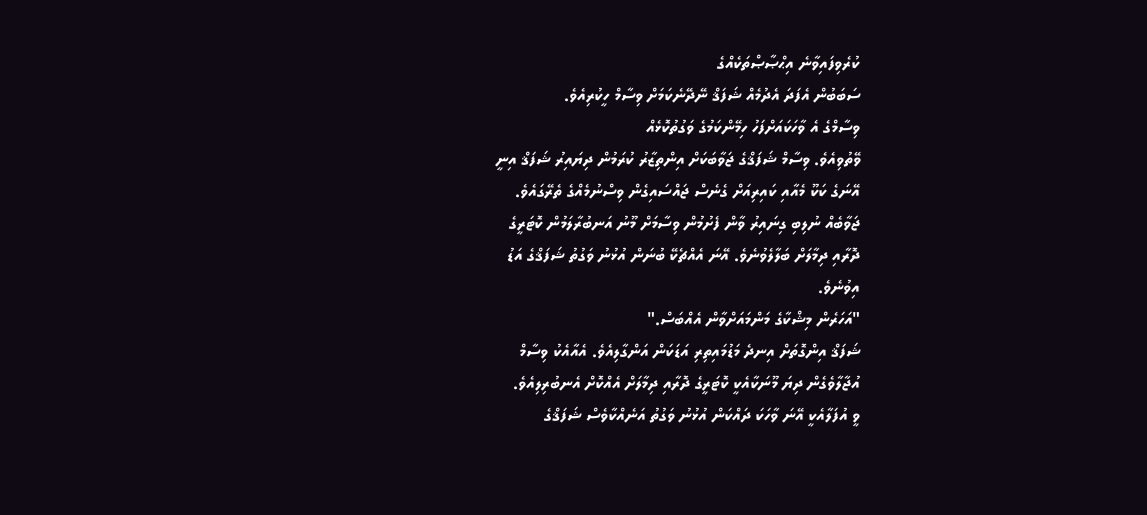ކުރެވިފައިވާނެ އިޙްޞާޞްތަކެއްގެ
ސަބަބުން އެފަދަ އެދުމެއް ޝަފަޤް ނޭދޭނެކަމަށް ވިސާމް ހީކުރިއެވެ.
ވިސާމްގެ އެ ވާހަކައަށްފަހު ހިމޭންކަމުގެ ވަގުތުކޮޅެއް
ވޭތުވިއެވެ. ވިސާމް ޝަފަޤްގެ ޖަވާބަކަށް އިންތިޒާރު ކުރަމުން ދިޔައިރު ޝަފަޤް އިނީ
އޭނަގެ ކަކޫ މެއާއި ކައިރިއަށް ގެނެސް ޖައްސައިގެން ވިސްނުމެއްގެ ތެރޭގައެވެ.
ޖަވާބެއް ނުލިބި ގިނައިރު ވާން ފެށުމުން ވިސާމަށް މޫނު އަނބުރާލަމުން ކޮޓަރީގެ
ދޮރާއި ދިމާލަށް ބަލާލެވުނެވެ. އޭނަ އެއްޗެކޭ ބުނަން އުޅުނު ވަގުތު ޝަފަޤްގެ އަޑު
އިވުނެވެ.
"އަހަރެން މިޝްކާގެ މަންމައަށްވާން އެއްބަސް."
ޝަފަޤް އިންގޮތަށް އިނދެ މަޑުމައިތިރި އަޑަކަން އަންގާލިއެވެ. އެއާއެކު ވިސާމް
އުޖާލާވެގެން ދިޔަ މޫނަކާއެކީ ކޮޓަރީގެ ދޮރާއި ދިމާލަށް އެއްކޮށް އެނބުރިލިއެވެ.
ވީ އުފަލާއެކީ އޭނަ ވާހަކަ ދައްކަން އުޅުނު ވަގުތު އަނެއްކާވެސް ޝަފަޤްގެ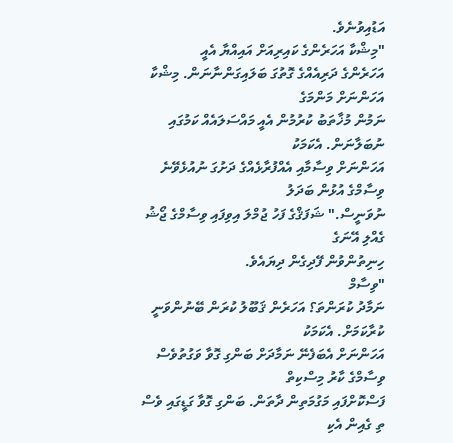އަޑުއިވުނެވެ.
"މިޝްކާ އަހަރެންގެ ކައިރިއަށް އައިއްޔާ އެއީ
އަހަރެންގެ ދަރިއެއްގެ ގޮތުގަ ބަލައިގަންނާނަން. މިޝްކާ އަހަންނަށް މަންމަގެ
ނަމުން މުޚާތަބު ކުރުމުން އެއީ މައްސަލައެއް ކަމުގައި ނުބަލާނަން. އެކަމަކު
އަހަންނަށް ވިސާމާއި އެއްފުރާޅެއްގެ ދަށުގަ ނުއުޅެވޭނެ ވިސާމްގެ އުޅުން ބަދަލު
ނުވަނީސް." ޝަފަޤްގެ ފަހު ޖުމްލަ އިވިފައި ވިސާމްގެ ޖޯޝު ގެއްލި އޭނަގެ
ހިނިތުންވުން ފޭދިގެން ދިޔައެވެ.
"ވިސާމް
ނަމާދު ކުރަންތަ؟ އަހަރެން ޤަބޫލު ކުރަން ބޭނުންވަނީ ކުރާކަމަށް. އެކަމަކު
އަހަންނަށް އެބަފެނޭ ނަމާދަށް ބަންގި ގޮވާ ވަގުތުވެސް ވިސާމްގެ ކާރު މިސްކިތް
ފަސްކޮށްފައި މަގުމަތިން ދާތަން. ބަންގި ގޮވާ ގަޑީގައި ވެސް ތި ގެއިން އެކި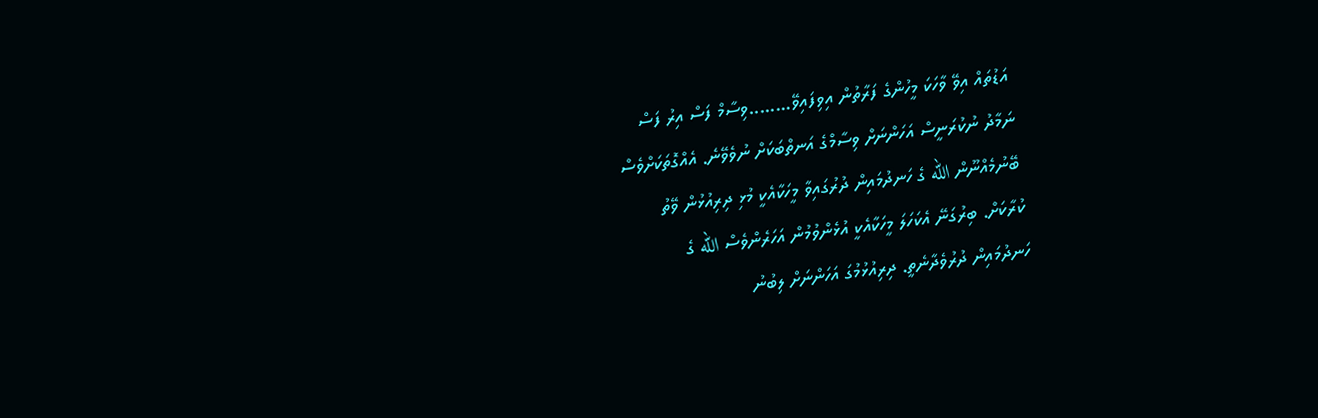އަޑުތައް އިވޭ ވާހަކަ މީހުންގެ ފަރާތުން އިވިފައިވޭ........ވިސާމް ފަސް އިރު ފަސް
ނަމާދު ނުކުރަނީސް އަހަންނަށް ވިސާމްގެ އަނތްބަކަށް ނުވެވޭނެ. އެއްގޮތަކަށްވެސް
ބޭނުމެއްނޫން الله ގެ ހަނދުމައިން ދުރުގައިވާ މީހަކާއެކީ މުޅި ދިރިއުޅުން ވޭތު
ކުރާކަށް. ބިރުގަނޭ އެކަހަލަ މީހަކާއެކީ އުޅެންވުމުން އަހަރެންވެސް الله ގެ
ހަނދުމައިން ދުރުވެދާނެތީ. ދިރިއުޅުމުގަ އަހަންނަށް ލިބުނު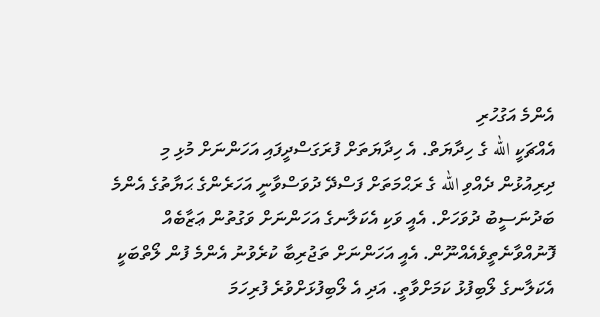އެންމެ އަގުހުރި
އެއްޗަކީ الله ގެ ހިދާޔަތް. އެ ހިދާޔަތަށް ފުރަގަސްދީފައި އަހަންނަށް މުޅި މި
ދިރިއުޅުން ދެއްވި الله ގެ ރަޙްމަތަށް ފަސްދޭ ދުވަސްވާނީ އަހަރެންގެ ޙަޔާތުގެ އެންމެ
ބަދުނަސީބު ދުވަހަށް. އެއީ ވަކި އެކަލާނގެ އަހަންނަށް ވަގުތުން ޢަޒާބެއް
ފޮނުއްވާނެތީވެއެއްނޫން. އެއީ އަހަންނަށް ތަޖުރިބާ ކުރެވުނު އެންމެ ފުން ލޯތްބަކީ
އެކަލާނގެ ލޯބިފުޅު ކަމަށްވާތީ. އަދި އެ ލޯބިފުޅަށްވުރެ ފުރިހަމަ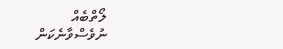ލޯތްބެއް
ނުވެސްވާނެކަން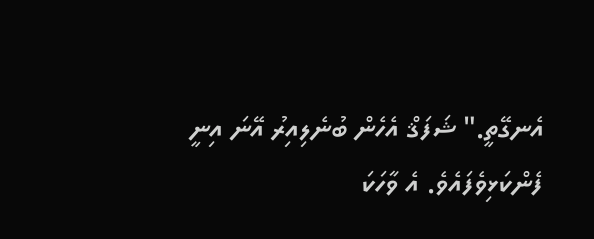އެނގޭތީ." ޝަފަޤް އެހެން ބުނެލިއިރު އޭނަ އިނީ
ފެންކަޅިވެފައެވެ. އެ ވާހަކަ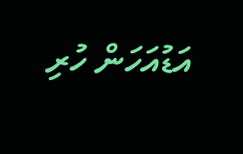އަޑުއަހަން ހުރި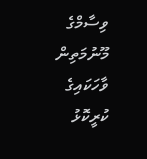ވިސާމްގެ މޫނުމަތިން ވާހަކައިގެ
ކުރީކޮޅު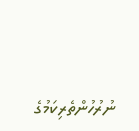ނުރުހުންތެރިކަމުގެ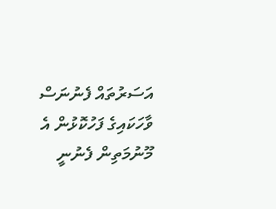އަސަރުތައް ފެނުނަސް ވާހަކައިގެ ފަހުކޮޅުން އެ
މޫނުމަތިން ފެނުނީ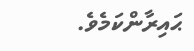ޙައިރާންކަމެވެ.